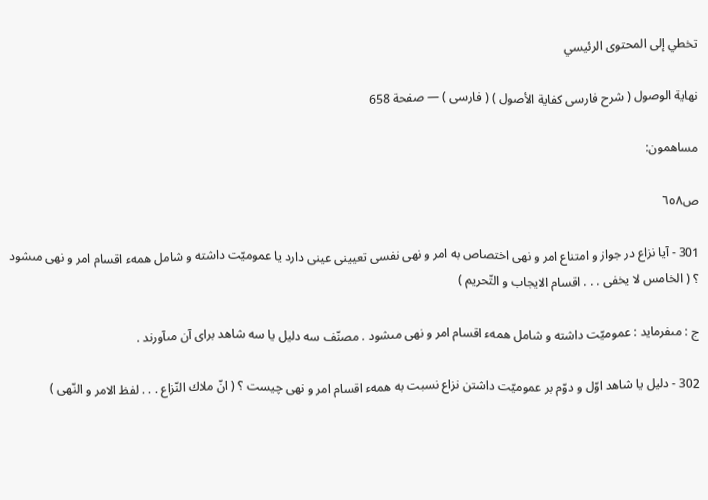تخطي إلى المحتوى الرئيسي

نهاية الوصول ( شرح فارسى كفاية الأصول ) ( فارسى ) — صفحة 658

مساهمون:

ص٦٥٨

301 - آيا نزاع در جواز و امتناع امر و نهى اختصاص به امر و نهى نفسى تعيينى عينى دارد يا عموميّت داشته و شامل همهء اقسام امر و نهى مىشود ؟ ( الخامس لا يخفى . . . اقسام الايجاب و التّحريم )

ج : مىفرمايد : عموميّت داشته و شامل همهء اقسام امر و نهى مىشود . مصنّف سه دليل يا سه شاهد براى آن مىآورند .

302 - دليل يا شاهد اوّل و دوّم بر عموميّت داشتن نزاع نسبت به همهء اقسام امر و نهى چيست ؟ ( انّ ملاك النّزاع . . . لفظ الامر و النّهى )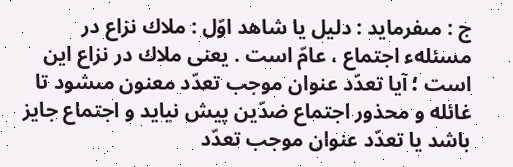ج : مىفرمايد : دليل يا شاهد اوّل : ملاك نزاع در مسئلهء اجتماع ، عامّ است . يعنى ملاك در نزاع اين است ؛ آيا تعدّد عنوان موجب تعدّد معنون مىشود تا غائله و محذور اجتماع ضدّين پيش نيايد و اجتماع جايز باشد يا تعدّد عنوان موجب تعدّد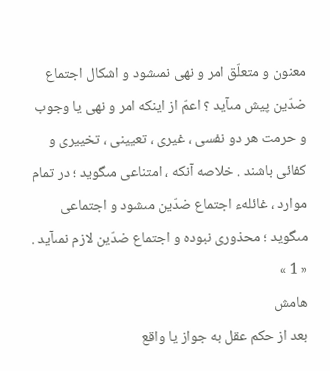معنون و متعلّق امر و نهى نمىشود و اشكال اجتماع ضدّين پيش مىآيد ؟ اعمّ از اينكه امر و نهى يا وجوب و حرمت هر دو نفسى ، غيرى ، تعيينى ، تخييرى و كفائى باشند . خلاصه آنكه ، امتناعى مىگويد ؛ در تمام موارد ، غائلهء اجتماع ضدّين مىشود و اجتماعى مىگويد ؛ محذورى نبوده و اجتماع ضدّين لازم نمىآيد . « 1 »
هامش
بعد از حكم عقل به جواز يا واقع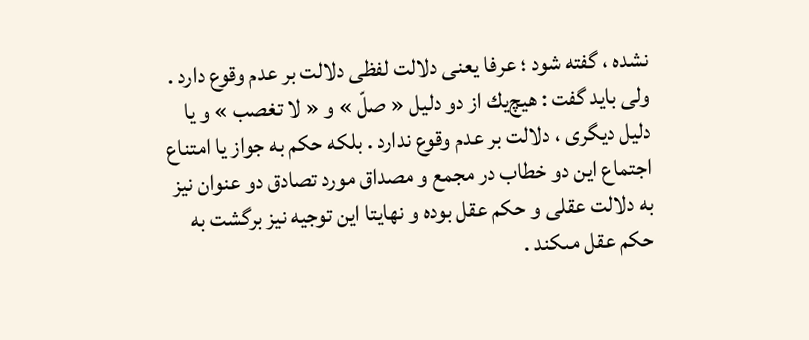نشده ، گفته شود ؛ عرفا يعنى دلالت لفظى دلالت بر عدم وقوع دارد . ولى بايد گفت : هيچ‌يك از دو دليل « صلّ » و « لا تغصب » و يا دليل ديگرى ، دلالت بر عدم وقوع ندارد . بلكه حكم به جواز يا امتناع اجتماع اين دو خطاب در مجمع و مصداق مورد تصادق دو عنوان نيز به دلالت عقلى و حكم عقل بوده و نهايتا اين توجيه نيز برگشت به حكم عقل مىكند .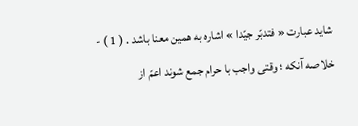شايد عبارت « فتدبّر جيّدا » اشاره به همين معنا باشد . ( 1 ) - خلاصه آنكه ؛ وقتى واجب با حرام جمع شوند اعمّ از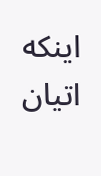اينكه اتيان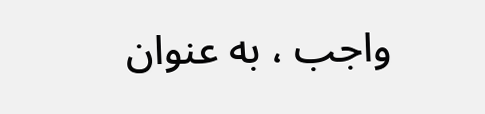واجب ، به عنوان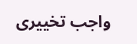واجب تخييرى